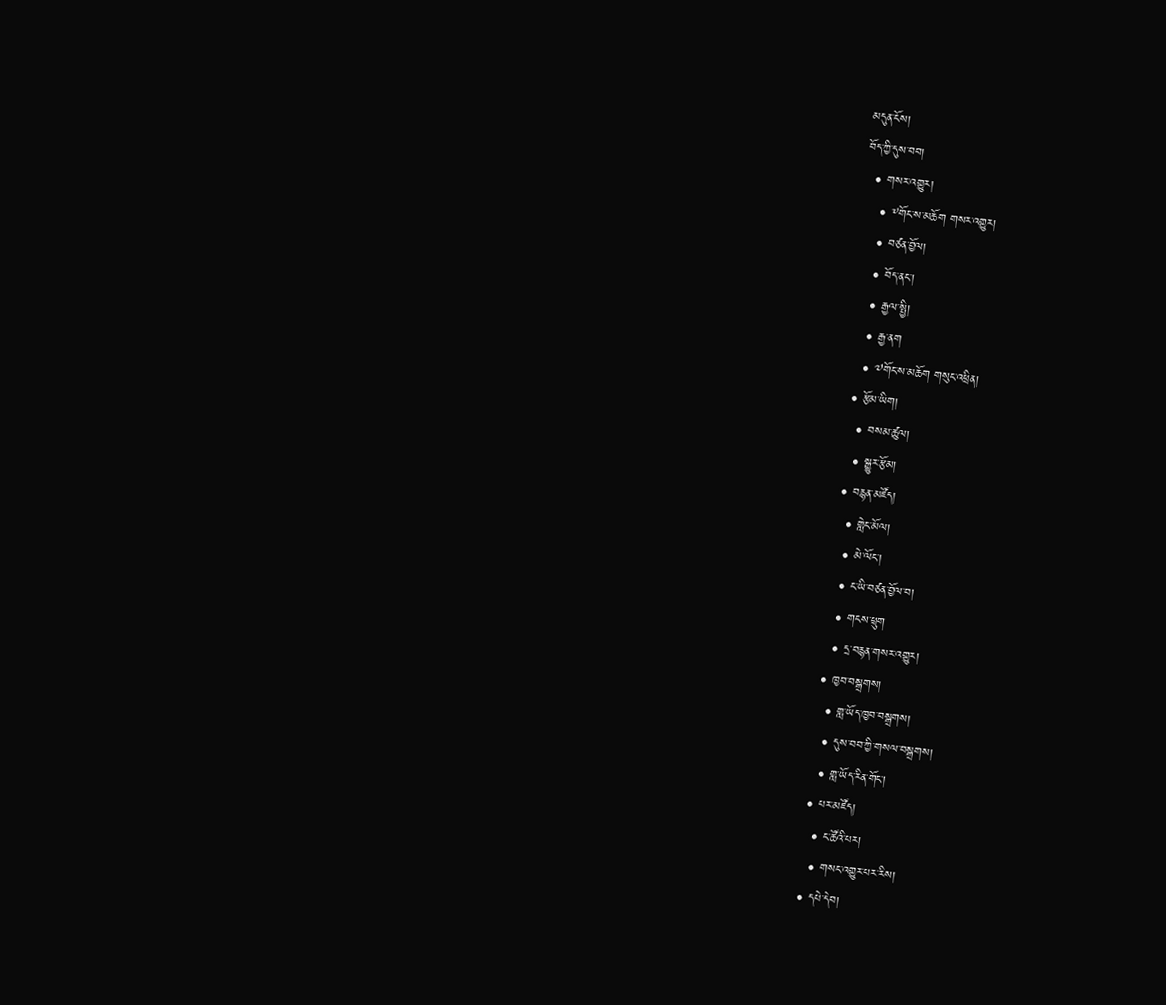མདུན་ངོས།
བོད་ཀྱི་དུས་བབ།
  • གསར་འགྱུར།
    • ༸གོང་ས་མཆོག གསར་འགྱུར།
    • བཙན་བྱོལ།
    • བོད་ནང་།
    • རྒྱལ་སྤྱི།
    • རྒྱ་ནག
    • ༧གོང་ས་མཆོག གསུང་འཕྲིན།
  • རྩོམ་ཡིག།
    • བསམ་ཚུལ།
    • སྒྱུར་རྩོམ།
  • བརྙན་མཛོད།
    • གླེང་མོལ།
    • མེ་ལོང་།
    • ང་ཡི་བཙན་བྱོལ་བ།
    • གངས་ཕྲུག
    • དྲ་བརྙན་གསར་འགྱུར།
  • ཁྱབ་བསྒྲགས།
    • གླ་ཡོད་ཁྱབ་བསྒྲགས།
    • དུས་བབ་ཀྱི་གསལ་བསྒྲགས།
    • གླ་ཡོད་རིན་གོང་།
  • པར་མཛོད།
    • ང་ཚོའི་པར།
    • གསང་འགྱུར་པར་རིས།
  • དཔེ་དེབ།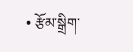• རྩོམ་སྒྲིག་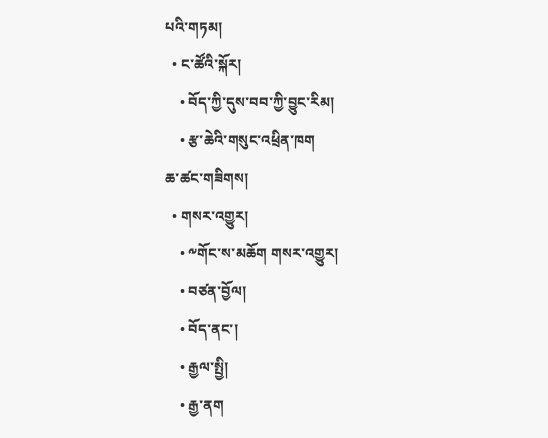པའི་གཏམ།
  • ང་ཚོའི་སྐོར།
    • བོད་ཀྱི་དུས་བབ་ཀྱི་བྱུང་རིམ།
    • རྩ་ཆེའི་གསུང་འཕྲིན་ཁག
ཆ་ཚང་གཟིགས།
  • གསར་འགྱུར།
    • ༸གོང་ས་མཆོག གསར་འགྱུར།
    • བཙན་བྱོལ།
    • བོད་ནང་།
    • རྒྱལ་སྤྱི།
    • རྒྱ་ནག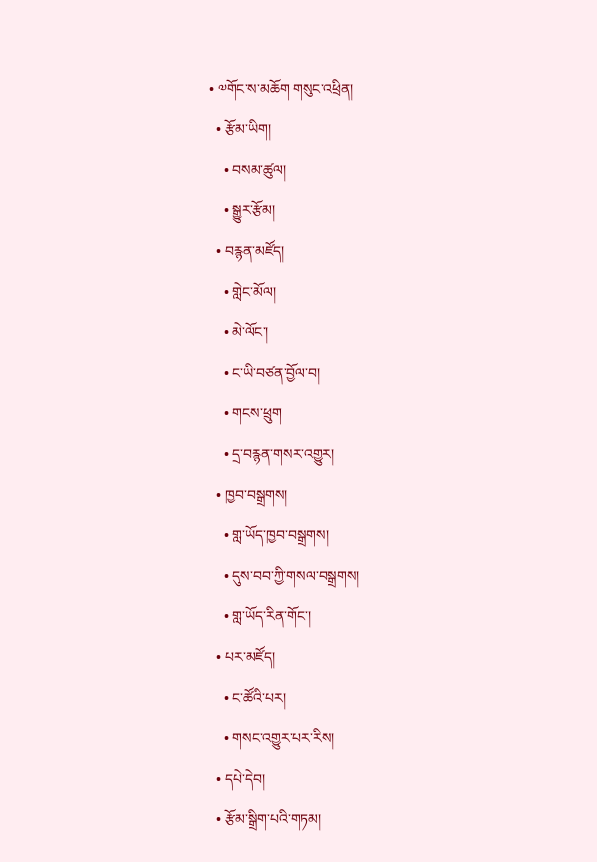• ༧གོང་ས་མཆོག གསུང་འཕྲིན།
  • རྩོམ་ཡིག།
    • བསམ་ཚུལ།
    • སྒྱུར་རྩོམ།
  • བརྙན་མཛོད།
    • གླེང་མོལ།
    • མེ་ལོང་།
    • ང་ཡི་བཙན་བྱོལ་བ།
    • གངས་ཕྲུག
    • དྲ་བརྙན་གསར་འགྱུར།
  • ཁྱབ་བསྒྲགས།
    • གླ་ཡོད་ཁྱབ་བསྒྲགས།
    • དུས་བབ་ཀྱི་གསལ་བསྒྲགས།
    • གླ་ཡོད་རིན་གོང་།
  • པར་མཛོད།
    • ང་ཚོའི་པར།
    • གསང་འགྱུར་པར་རིས།
  • དཔེ་དེབ།
  • རྩོམ་སྒྲིག་པའི་གཏམ།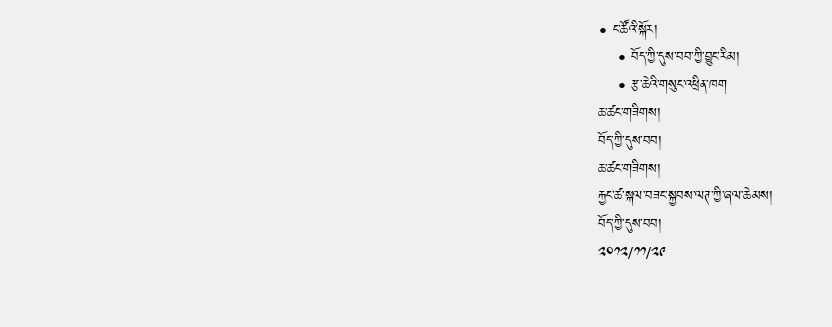• ང་ཚོའི་སྐོར།
    • བོད་ཀྱི་དུས་བབ་ཀྱི་བྱུང་རིམ།
    • རྩ་ཆེའི་གསུང་འཕྲིན་ཁག
ཆ་ཚང་གཟིགས།
བོད་ཀྱི་དུས་བབ།
ཆ་ཚང་གཟིགས།
རྐྱང་ཚ་སྐལ་བཟང་སྐྱབས་ལཊ་ཀྱི་ཞལ་ཆེམས།
བོད་ཀྱི་དུས་བབ།
༢༠༡༢/༡༡/༢༩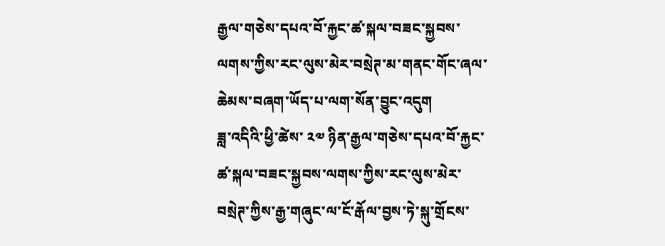རྒྱལ་གཅེས་དཔའ་བོ་རྐྱང་ཚ་སྐལ་བཟང་སྐྱབས་ལགས་ཀྱིས་རང་ལུས་མེར་བསྲེཊ་མ་གནང་གོང་ཞལ་ཆེམས་བཞག་ཡོད་པ་ལག་སོན་བྱུང་འདུག
ཟླ་འདིའི་ཕྱི་ཚེས་ ༢༧ ཉིན་རྒྱལ་གཅེས་དཔའ་བོ་རྐྱང་ཚ་སྐལ་བཟང་སྐྱབས་ལགས་ཀྱིས་རང་ལུས་མེར་བསྲེཊ་ཀྱིས་རྒྱ་གཞུང་ལ་ངོ་རྒོལ་བྱས་ཏེ་སྐུ་གྲོངས་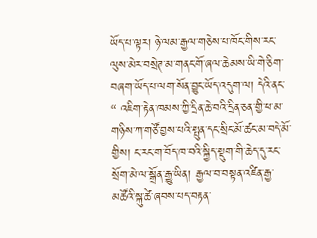ཡོད་པ་ལྟར། ཉེ་ལམ་རྒྱལ་གཅེས་པ་ཁོང་གིས་རང་ལུས་མེར་བསྲེཊ་མ་གནང་གོ་ཞལ་ཆེམས་ཡི་གེ་ཅིག་བཞག་ཡོད་པ་ལག་སོན་བྱུང་ཡོད་འདུག་ལ། དེའི་ནང་ “ འཇིག་རྟེན་ཁམས་ཀྱི་དྲིན་ཆེ་བའི་དྲིན་ཅན་གྱི་ཕ་མ་གཉིས་ཀ་གཙོ་བྱས་པའི་སྤུན་དང་སྲིང་མོ་ཚང་མ་བདེ་མོ་གྱིས། ང་རང་ག་བོད་ཁ་བའི་སྐྱིད་སྡུག་གི་ཆེད་དུ་རང་སྲོག་མེ་ལ་སྒྲོན་རྒྱུ་ཡིན། རྒྱལ་བ་བསྟན་འཛིན་རྒྱ་མཚོའི་སྐུ་ཚེ་ཞབས་པད་བརྟན་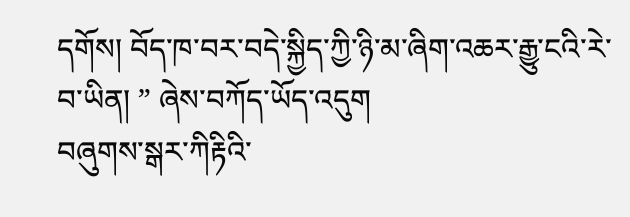དགོས། བོད་ཁ་བར་བདེ་སྐྱིད་ཀྱི་ཉི་མ་ཞིག་འཆར་རྒྱུ་ངའི་རེ་བ་ཡིན། ” ཞེས་བཀོད་ཡོད་འདུག
བཞུགས་སྒར་ཀིརྟིའི་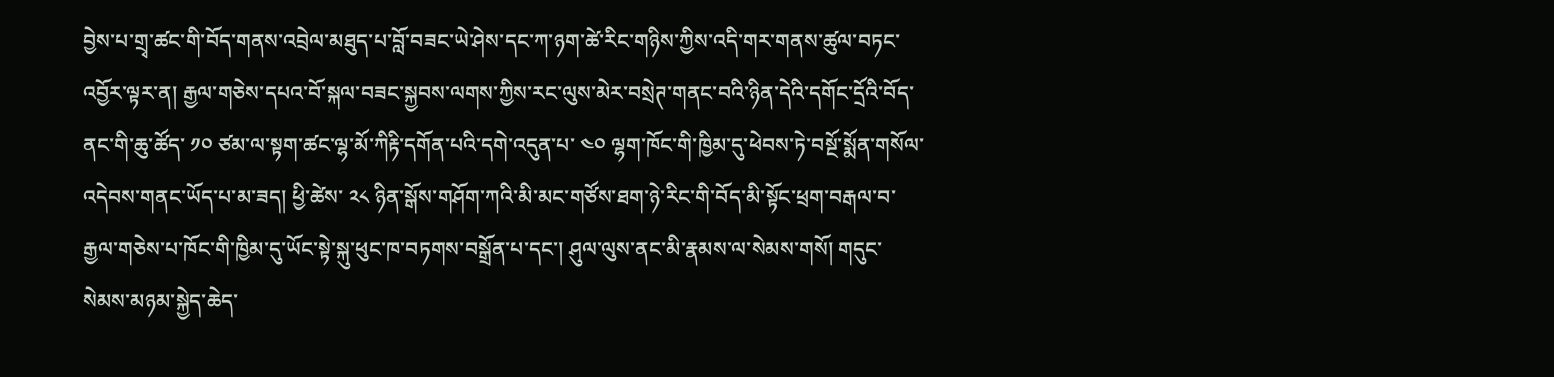བྱེས་པ་གྲྭ་ཚང་གི་བོད་གནས་འབྲེལ་མཐུད་པ་བློ་བཟང་ཡེ་ཤེས་དང་ཀ་ཉག་ཚེ་རིང་གཉིས་ཀྱིས་འདི་གར་གནས་ཚུལ་བཏང་འབྱོར་ལྟར་ན། རྒྱལ་གཅེས་དཔའ་བོ་སྐལ་བཟང་སྐྱབས་ལགས་ཀྱིས་རང་ལུས་མེར་བསྲེཊ་གནང་བའི་ཉིན་དེའི་དགོང་དྲོའི་བོད་ནང་གི་ཆུ་ཚོད་ ༡༠ ཙམ་ལ་སྟག་ཚང་ལྷ་མོ་ཀིརྟི་དགོན་པའི་དགེ་འདུན་པ་ ༤༠ ལྷག་ཁོང་གི་ཁྱིམ་དུ་ཕེབས་ཏེ་བསྔོ་སྨོན་གསོལ་འདེབས་གནང་ཡོད་པ་མ་ཟད། ཕྱི་ཚེས་ ༢༨ ཉིན་སྒོས་གཤོག་ཀའི་མི་མང་གཙོས་ཐག་ཉེ་རིང་གི་བོད་མི་སྟོང་ཕྲག་བརྒལ་བ་རྒྱལ་གཅེས་པ་ཁོང་གི་ཁྱིམ་དུ་ཡོང་སྟེ་སྐུ་ཕུང་ཁ་བཏགས་བསྒྲོན་པ་དང་། ཤུལ་ལུས་ནང་མི་རྣམས་ལ་སེམས་གསོ། གདུང་སེམས་མཉམ་སྐྱེད་ཆེད་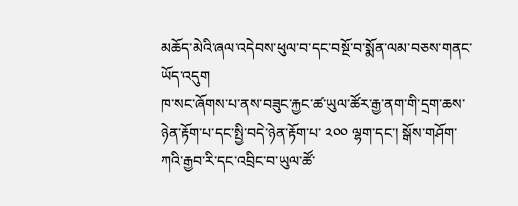མཆོད་མེའི་ཞལ་འདེབས་ཕུལ་བ་དང་བསྔོ་བ་སྨོན་ལམ་བཅས་གནང་ཡོད་འདུག
ཁ་སང་ཞོགས་པ་ནས་བཟུང་རྐྱང་ཚ་ཡུལ་ཚོར་རྒྱ་ནག་གི་དྲག་ཆས་ཉེན་རྟོག་པ་དང་སྤྱི་བདེ་ཉེན་རྟོག་པ་ ༢༠༠ ལྷག་དང་། སྒོས་གཤོག་ཀའི་རྒྱབ་རི་དང་འབྲིང་བ་ཡུལ་ཚོ་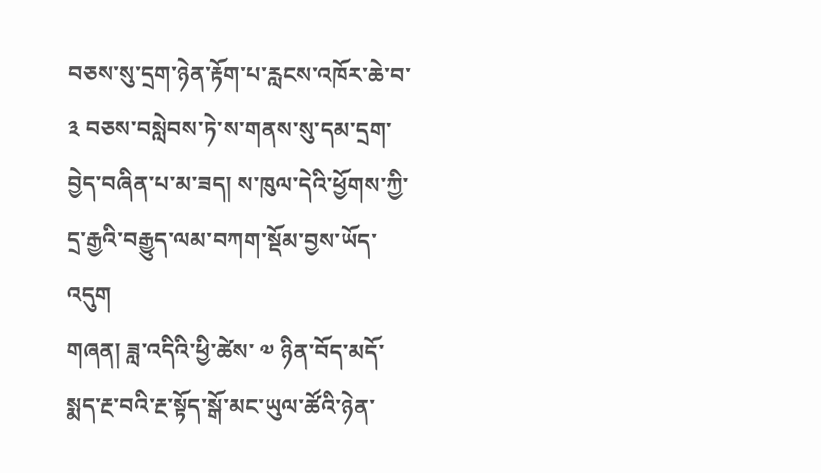བཅས་སུ་དྲག་ཉེན་རྟོག་པ་རླངས་འཁོར་ཆེ་བ་ ༣ བཅས་བསླེབས་ཏེ་ས་གནས་སུ་དམ་དྲག་བྱེད་བཞིན་པ་མ་ཟད། ས་ཁུལ་དེའི་ཕྱོགས་ཀྱི་དྲ་རྒྱའི་བརྒྱུད་ལམ་བཀག་སྡོམ་བྱས་ཡོད་འདུག
གཞན། ཟླ་འདིའི་ཕྱི་ཚེས་ ༧ ཉིན་བོད་མདོ་སྨད་རྔ་བའི་རྔ་སྟོད་སྒོ་མང་ཡུལ་ཚོའི་ཉེན་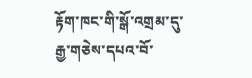རྟོག་ཁང་གི་སྒོ་འགྲམ་དུ་རྒྱ་གཅེས་དཔའ་བོ་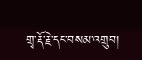གྲྭ་རྡོ་རྗེ་དང་བསམ་འགྲུབ།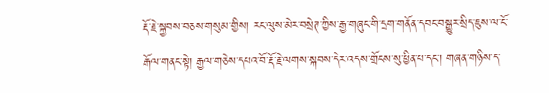རྡོ་རྗེ་སྐྱབས་བཅས་གསུམ་གྱིས། རང་ལུས་མེར་བསྲེཊ་ཀྱིས་རྒྱ་གཞུང་གི་དྲག་གནོན་དབང་བསྒྱུར་སྲིད་ཇུས་ལ་ངོ་རྒོལ་གནང་སྟེ། རྒྱལ་གཅེས་དཔའ་བོ་རྡོ་རྗེ་ལགས་སྐབས་དེར་འདས་གྲོངས་སུ་ཕྱིན་པ་དང་། གཞན་གཉིས་ད་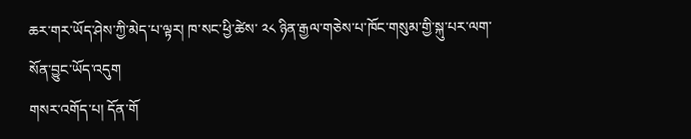ཆར་གར་ཡོད་ཤེས་ཀྱི་མེད་པ་ལྟར། ཁ་སང་ཕྱི་ཚེས་ ༢༨ ཉིན་རྒྱལ་གཅེས་པ་ཁོང་གསུམ་གྱི་སྐུ་པར་ལག་སོན་བྱུང་ཡོད་འདུག
གསར་འགོད་པ། དོན་གོ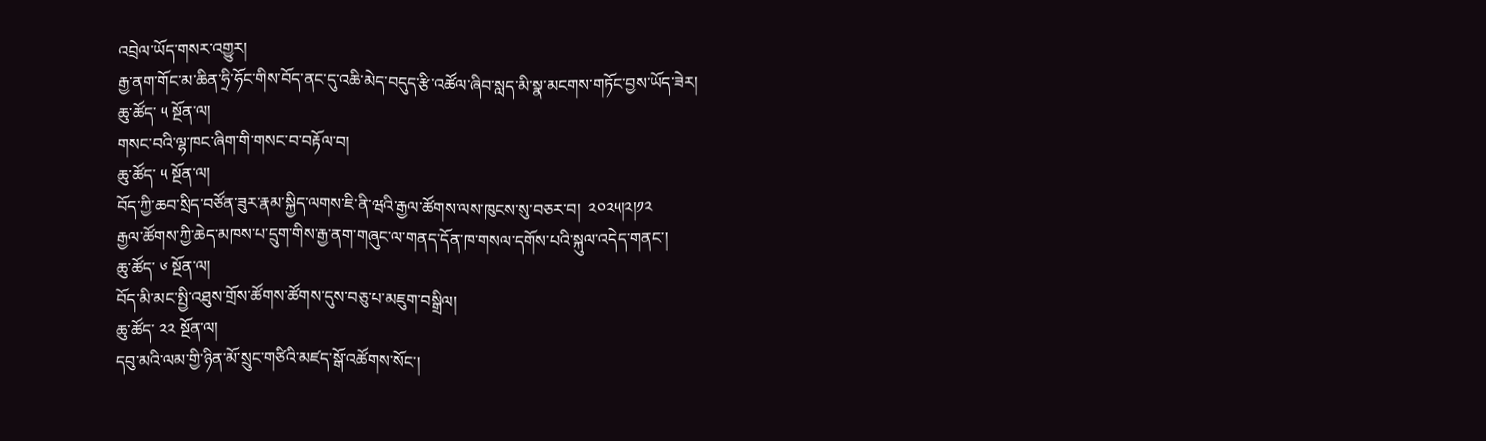འབྲེལ་ཡོད་གསར་འགྱུར།
རྒྱ་ནག་གོང་མ་ཆིན་ཧྲི་ཧོང་གིས་བོད་ནང་དུ་འཆི་མེད་བདུད་རྩི་འཚོལ་ཞིབ་སླད་མི་སྣ་མངགས་གཏོང་བྱས་ཡོད་ཟེར།
ཆུ་ཚོད་ ༥ སྔོན་ལ།
གསང་བའི་ལྷ་ཁང་ཞིག་གི་གསང་བ་བརྟོལ་བ།
ཆུ་ཚོད་ ༥ སྔོན་ལ།
བོད་ཀྱི་ཆབ་སྲིད་བཙོན་ཟུར་རྣམ་སྐྱིད་ལགས་ཇི་ནི་ཝའི་རྒྱལ་ཚོགས་ལས་ཁུངས་སུ་བཅར་བ།  ༢༠༢༥།༢།༡༢
རྒྱལ་ཚོགས་ཀྱི་ཆེད་མཁས་པ་དྲུག་གིས་རྒྱ་ནག་གཞུང་ལ་གནད་དོན་ཁ་གསལ་དགོས་པའི་སྐུལ་འདེད་གནང་།
ཆུ་ཚོད་ ༦ སྔོན་ལ།
བོད་མི་མང་སྤྱི་འཐུས་གྲོས་ཚོགས་ཚོགས་དུས་བཅུ་པ་མཇུག་བསྒྲིལ།
ཆུ་ཚོད་ ༢༢ སྔོན་ལ།
དབུ་མའི་ལམ་གྱི་ཉིན་མོ་སྲུང་གཙིའི་མཛད་སྒོ་འཚོགས་སོང་།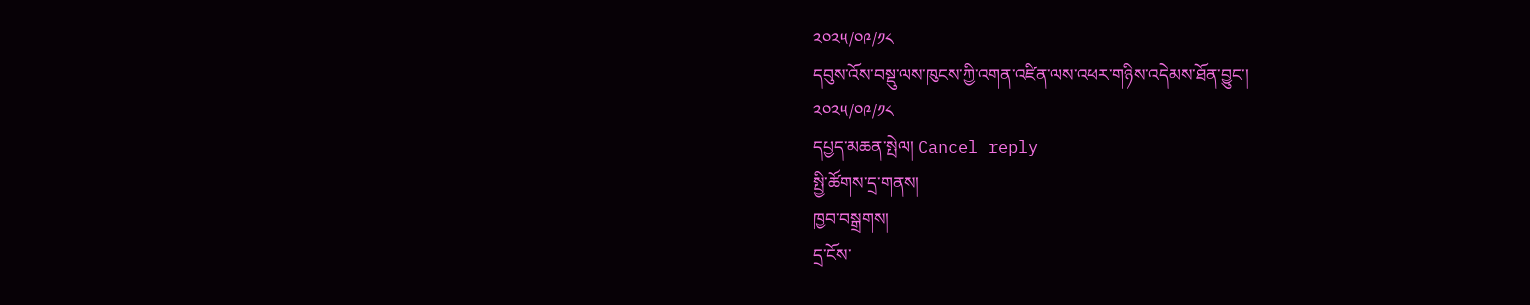༢༠༢༥/༠༩/༡༨
དབུས་འོས་བསྡུ་ལས་ཁུངས་ཀྱི་འགན་འཛིན་ལས་འཕར་གཉིས་འདེམས་ཐོན་བྱུང་།
༢༠༢༥/༠༩/༡༨
དཔྱད་མཆན་སྤེལ། Cancel reply
སྤྱི་ཚོགས་དྲ་གནས།
ཁྱབ་བསྒྲགས།
དྲ་ངོས་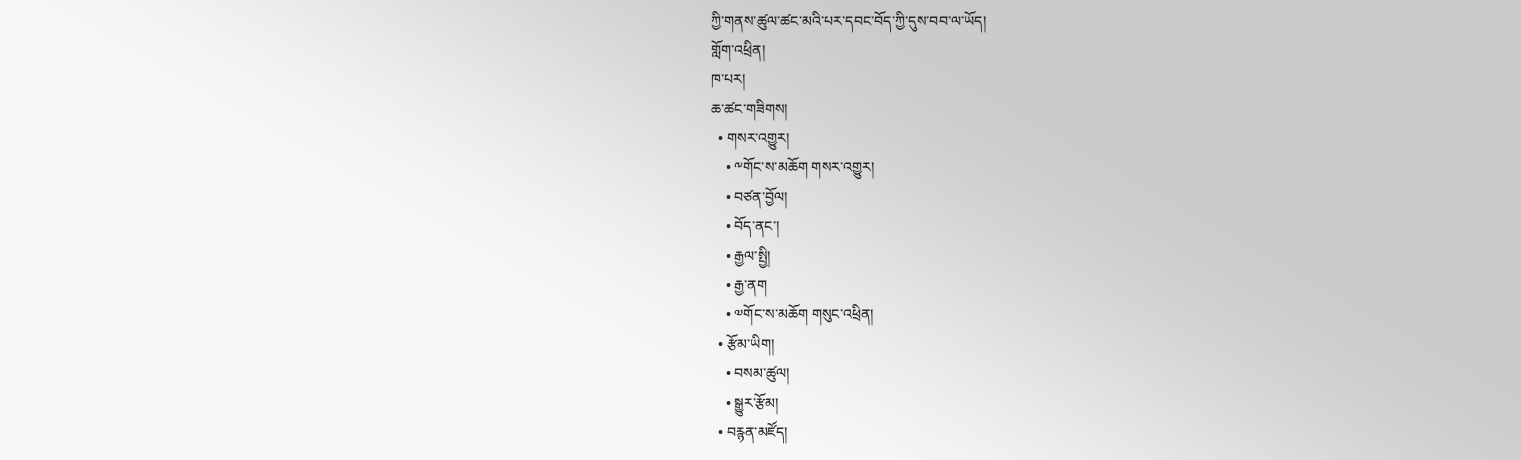ཀྱི་གནས་ཚུལ་ཚང་མའི་པར་དབང་བོད་ཀྱི་དུས་བབ་ལ་ཡོད།
གློག་འཕྲིན།
ཁ་པར།
ཆ་ཚང་གཟིགས།
  • གསར་འགྱུར།
    • ༸གོང་ས་མཆོག གསར་འགྱུར།
    • བཙན་བྱོལ།
    • བོད་ནང་།
    • རྒྱལ་སྤྱི།
    • རྒྱ་ནག
    • ༧གོང་ས་མཆོག གསུང་འཕྲིན།
  • རྩོམ་ཡིག།
    • བསམ་ཚུལ།
    • སྒྱུར་རྩོམ།
  • བརྙན་མཛོད།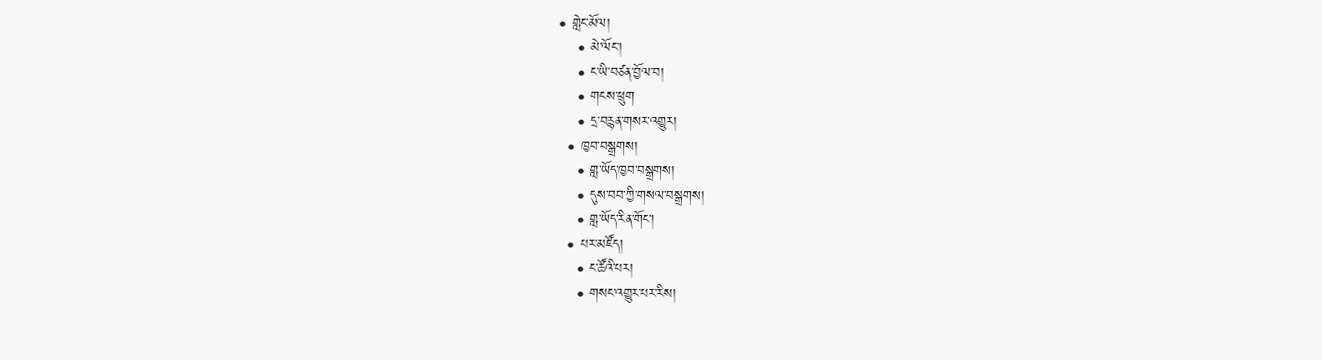• གླེང་མོལ།
    • མེ་ལོང་།
    • ང་ཡི་བཙན་བྱོལ་བ།
    • གངས་ཕྲུག
    • དྲ་བརྙན་གསར་འགྱུར།
  • ཁྱབ་བསྒྲགས།
    • གླ་ཡོད་ཁྱབ་བསྒྲགས།
    • དུས་བབ་ཀྱི་གསལ་བསྒྲགས།
    • གླ་ཡོད་རིན་གོང་།
  • པར་མཛོད།
    • ང་ཚོའི་པར།
    • གསང་འགྱུར་པར་རིས།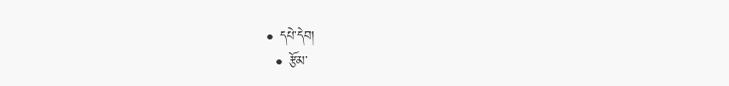• དཔེ་དེབ།
  • རྩོམ་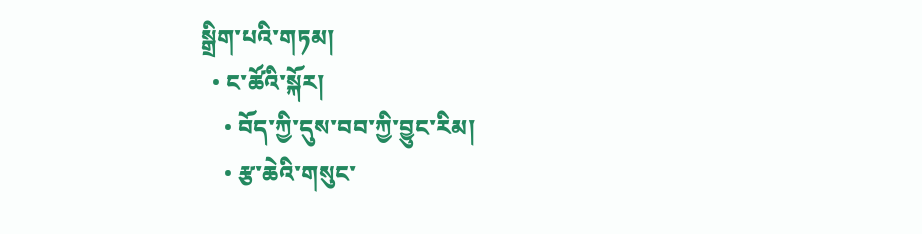སྒྲིག་པའི་གཏམ།
  • ང་ཚོའི་སྐོར།
    • བོད་ཀྱི་དུས་བབ་ཀྱི་བྱུང་རིམ།
    • རྩ་ཆེའི་གསུང་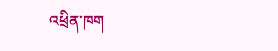འཕྲིན་ཁག